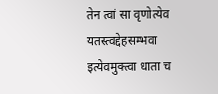तेन त्वां सा वृणोत्येव यतस्त्वद्देहसम्भवा
इत्येवमुक्त्वा धाता च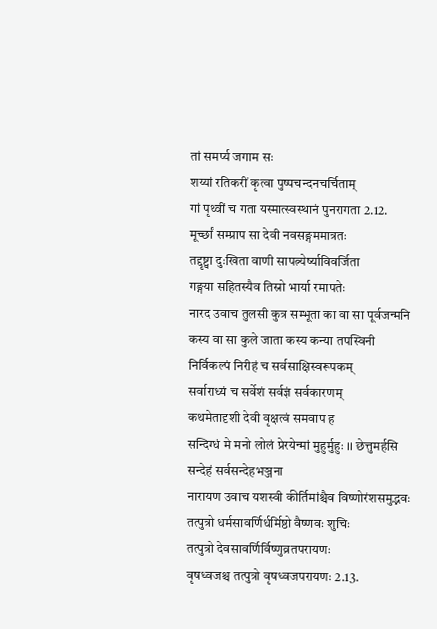तां समर्प्य जगाम सः
शय्यां रतिकरीं कृत्वा पुष्पचन्दनचर्चिताम्
गां पृथ्वीं च गता यस्मात्स्वस्थानं पुनरागता 2.12.
मूर्च्छां सम्प्राप सा देवी नवसङ्गममात्रतः
तद्दृष्ट्वा दुःखिता वाणी सापत्न्येर्ष्याविवर्जिता
गङ्गया सहितस्यैव तिस्रो भार्या रमापतेः
नारद उवाच तुलसी कुत्र सम्भूता का वा सा पूर्वजन्मनि
कस्य वा सा कुले जाता कस्य कन्या तपस्विनी
निर्विकल्पं निरीहं च सर्वसाक्षिस्वरूपकम्
सर्वाराध्यं च सर्वेशं सर्वज्ञं सर्वकारणम्
कथमेतादृशी देवी वृक्षत्वं समवाप ह
सन्दिग्धं मे मनो लोलं प्रेरयेन्मां मुहुर्मुहुः ।। छेत्तुमर्हसि सन्देहं सर्वसन्देहभञ्जना
नारायण उवाच यशस्वी कीर्तिमांश्चैव विष्णोरंशसमुद्भवः
तत्पुत्रो धर्मसावर्णिर्धर्मिष्ठो वैष्णवः शुचिः
तत्पुत्रो देवसावर्णिर्विष्णुव्रतपरायणः
वृषध्वजश्च तत्पुत्रो वृषध्वजपरायणः 2.13.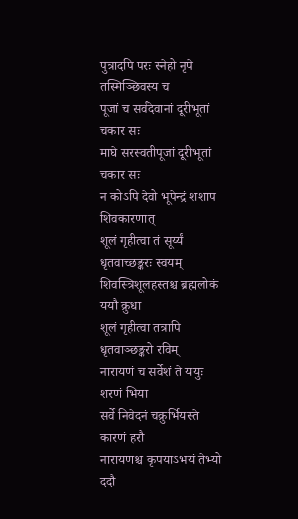पुत्रादपि परः स्नेहो नृपे तस्मिञ्छिवस्य च
पूजां च सर्वदेवानां दूरीभूतां चकार सः
माघे सरस्वतीपूजां दूरीभूतां चकार सः
न कोऽपि देवो भूपेन्द्रं शशाप शिवकारणात्
शूलं गृहीत्वा तं सूर्य्यं धृतवाच्छङ्करः स्वयम्
शिवस्त्रिशूलहस्तश्च ब्रह्मलोकं ययौ क्रुधा
शूलं गृहीत्वा तत्रापि धृतवाञ्छङ्करो रविम्
नारायणं च सर्वेशं ते ययुः शरणं भिया
सर्वे निवेदनं चक्रुर्भियस्ते कारणं हरौ
नारायणश्च कृपयाऽभयं तेभ्यो ददौ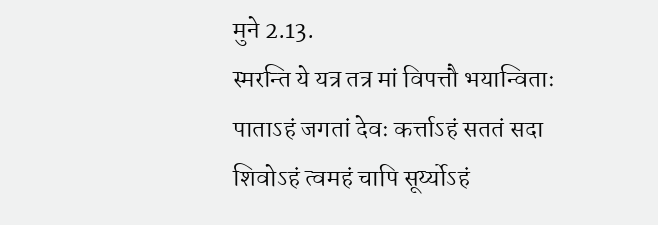मुने 2.13.
स्मरन्ति ये यत्र तत्र मां विपत्तौ भयान्विताः
पाताऽहं जगतां देवः कर्त्ताऽहं सततं सदा
शिवोऽहं त्वमहं चापि सूर्य्योऽहं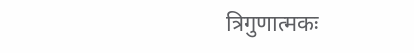त्रिगुणात्मकः